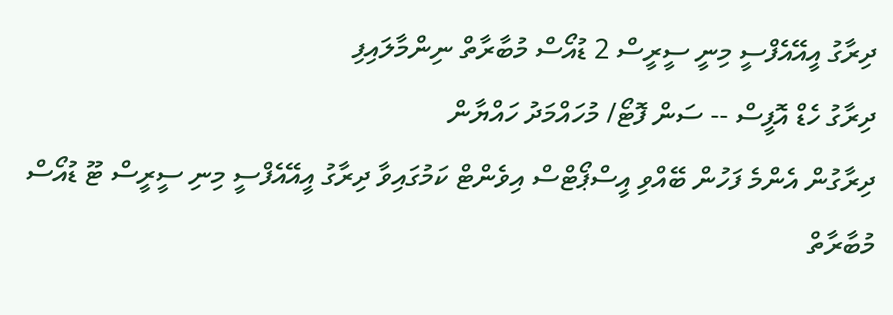ދިރާގު އީއޭއެފްސީ މިނީ ސީރީސް 2 ޑުއޯސް މުބާރާތް ނިންމާލައިފި
ދިރާގު ހެޑް އޮފީސް -- ސަން ފޮޓޯ/ މުހައްމަދު ހައްޔާން
ދިރާގުން އެންމެ ފަހުން ބޭއްވި އީސްޕޯޓްސް އިވެންޓް ކަމުގައިވާ ދިރާގު އީއޭއެފްސީ މިނި ސީރީސް ޓޫ ޑުއޯސް މުބާރާތް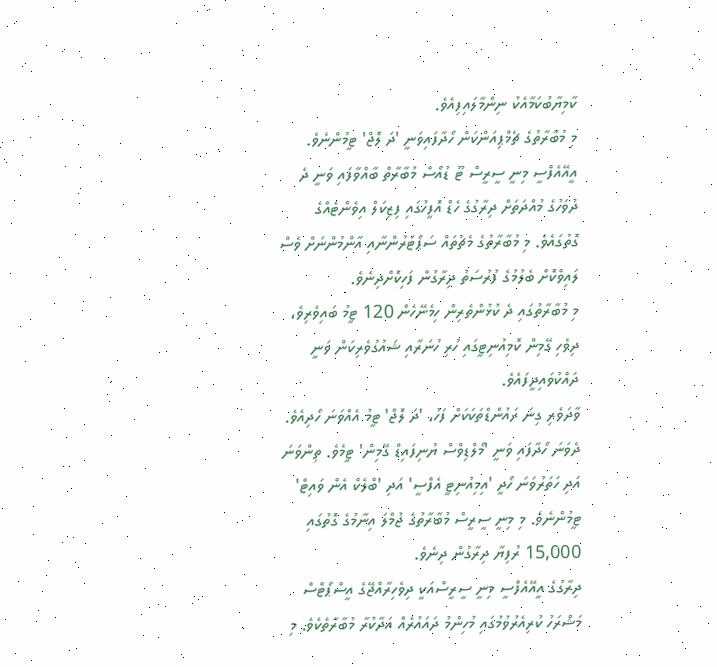ކާމިޔާބުކަމާއެކު ނިންމާލައިފިއެވެ.
މި މުބާރާތުގެ ޗެމްޕިއަންކަން ހޯދާފައިވަނީ 'ދަ ލޮޖް' ޓީމުންނެވެ.
އީއޭއެފްސީ މިނީ ސީރީސް ޓޫ ޑުއޯސް މުބާރާތް ބާއްވާފައި ވަނީ ދެ ދުވަހުގެ މުއްދަތަށް ދިރާގުގެ ހެޑް އޮފީހުގައި ފިޒިކަލް އިވެންޓެއްގެ ގޮތުގައެވެ. މި މުބާރާތުގެ މެޗުތައް ސަޕޯޓަރުންނާއި އާންމުންނަށް ވެސް ލައިވްކޮށް ބެލުމުގެ ފުރުސަތު ދިރާގުން ފަހިކޮށްދިނެވެ.
މި މުބާރާތުގައި ދެ ކުޅުންތެރިން ހިމެނޭހެން 120 ޓީމު ބައިވެރިވެ، ދިވެހި ގޭމިން ކޮމިއުނިޓީގައި ހުރި ހުނަރާއި ޝައުގުވެރިކަން ވަނީ ދައްކުވައިދީފައެވެ.
ވާދަވެރި ގިނަ ރައުންޑްތަކަކަށް ފަހު، 'ދަ ލޮޖް' ޓީމު އެއްވަނަ ހޯދިއެވެ. ދެވަނަ ހޯދާފައި ވަނީ 'މޯލްޑިވްސް ޔުނިފައިޑް ގޭމިން' ޓީމެވެ. ތިންވަނަ އަދި ހަތަރުވަނަ ހޯދީ 'އިމިއުނިޓީ އެފްސީ' އަދި 'ބްލެކް އެން ވައިޓް' ޓީމުންނެވެ. މި މިނީ ސީރީސް މުބާރާތުގެ ޖުމްލަ އިނާމުގެ ގޮތުގައި 15,000 ރުފިޔާ ދިރާގުން ދިނެވެ.
ދިރާގުގެ އީއޭއެފްސީ މިނީ ސީރީސްއަކީ ދިވެހިރާއްޖޭގެ އީސްޕޯޓްސް މަޝްރަހު ކުރިއެރުވުމުގައި މުހިންމު ދައައުރެއް އަދާކުރާ މުބާރާތެކެވެ. މި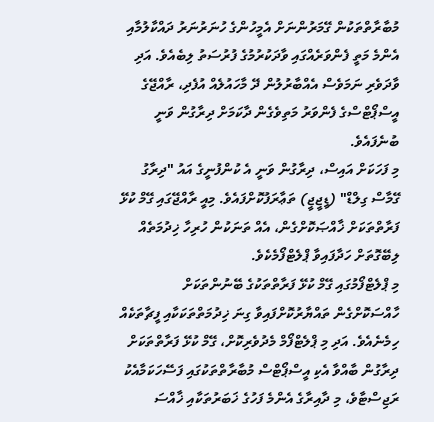މުބާރާތްތަކުން ގޭމަރުންނަށް އެމީހުންގެ ހުނަރުނަރު ދައްކާލުމާއި އެންމެ މަތީ ފެންވަރެއްގައި ވާދަކުރުމުގެ ފުރުސަތު ލިބެއެވެ. އަދި ވާދަވެރި ނަމަވެސް އެއްބާރުލުން ދޭ މާހައުލެއް އުފެދި، ރާއްޖޭގެ އީސްޕޯޓްސްގެ ފެންވަރު މަތިވެގެން ދާކަމަށް ދިރާގުން ވަނީ ބުނެފައެވެ.
މި ފަހަކަށް އައިސް، ދިރާގުން ވަނީ އެ ކުންފުނީގެ އައު "ދިރާގު ގޭމާސް ގިލްޑް" (ޑީޖީޖީ) ތަޢާރަފުކޮށްފައެވެ. މިއީ ރާއްޖޭގައި ގޭމް ކުޅޭ ފަރާތްތަކަށް ޚާއްޞަކޮށްގެން، އެއް ތަނަކުން ހުރިހާ ޚިދުމަތެއް ލިބޭގޮތަށް ހަދާފައިވާ ޕްލެޓްފޯމެކެވެ.
މި ޕްލެޓްފޯމުގައި ގޭމް ކުޅޭ ފަރާތްތަކުގެ ބޭނުންތަކަށް ހާއްސަކޮށްގެން ތައްޔާރުކޮށްފައިވާ ގިނަ ޚިދުމަތްތަކަކާއި ފީޗާތަކެއް ހިމެނެއެވެ. އަދި މި ޕްލެޓްފޯމް މެދުވެރިކޮށް، ގޭމް ކުޅޭ ފަރާތްތަކަށް ދިރާގުން ބާއްވާ އެކި އީސްޕޯޓްސް މުބާރާތްތަކުގައި ފަސޭހަކަމާއެކު ރަޖިސްޓާވެ، މި ދާއިރާގެ އެންމެ ފަހުގެ ޚަބަރުތަކާއި ޚާއްސަ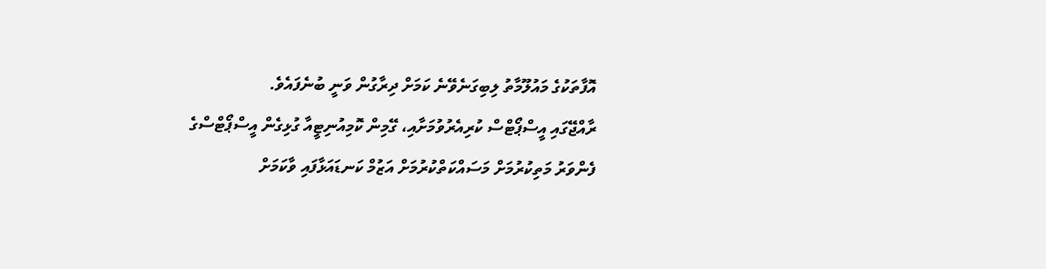އޮފާތަކުގެ މައުލޫމާތު ލިބިގަނެވޭނެ ކަމަށް ދިރާގުން ވަނީ ބުނެފައެވެ.
ރާއްޖޭގައި އީސްޕޯޓްސް ކުރިއެރުވުމަށާއި، ގޭމިން ކޮމިއުނިޓީއާ ގުޅިގެން އީސްޕޯޓްސްގެ ފެންވަރު މަތިކުރުމަށް މަސައްކަތްކުރުމަށް އަޒުމް ކަނޑައަޅާފައި ވާކަމަށް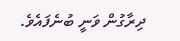ދިރާގުން ވަނީ ބުނެފައެވެ.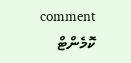comment ކޮމެންޓް